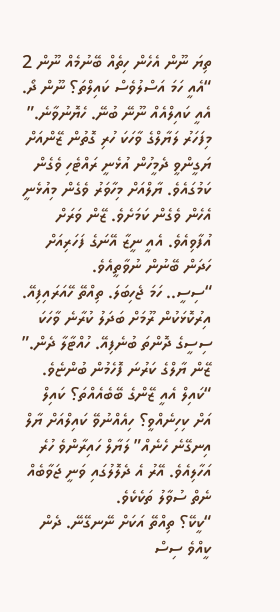ތިޔަ ނޫން އެހެން ހިތެއް ބޭނުމެއް ނޫން 2
“އެއީ ހަމަ އަސްލުވެސް ކައިލްތަ؟ ނޫން ދޯ. އެއީ ކައިލްއެއް ނޫނޭ ބުނޭ. ހެޔޮނުވާނެ.” މިފަހަރު ލަޔާލްގެ ވާހަކަ ހުރި ގޮތުން ޒޭންއަށް ޔަގީންވީ ދެމީހުން އުޅެނީ ރައްޓެހި ވެގެން ކަމުގައެވެ. ޔާލްއަށް މިހާވަރު ވެގެން މިއުޅެނީ އެހެން ވެގެން ކަމަށެވެ. ޒޭން ވަރަށް އުފާވިއެވެ. އެއީ ނީޒާ އޭނަގެ ފަހަރިއަށް ހަދަން ބޭނުން ނުވާތީއެވެ.
“ސިސީ.. ހަމަ ޖެހިބަލަ. ތިއްތޭ ހޭއަރައިފިއޭ. އިރުކޮޅަކުން ރޫމަށް ބަދަލު ކުރާނެ ވާހަކަ ސިސީގެ ދޮންތަ ބުނެފިއޭ. ހުއްޓާލާ ދެން.” ޒޭން ޔާލްގެ ކަރުނަ ފޮހެމުން ބުންޏެވެ.
“ކައިލް އެއީ ޒޭންގެ ބޭބެއެއްތަ؟ ކައިލް އަށް ކިހިނެއްވީ؟ ހިއެއްނުވޭ ކައިލްއަށް ޔާލް އިނގޭނެ ހެނެއް” ލަޔާލް ހައިރާންވެ ހުރެ އަހާލިއެވެ. އޭރު އެ ދެލޮލުގައި ވަނީ ޖަވާބެއް ނެތް ސުވާލު ތަކެކެވެ.
“ކީކޭ؟ ތިއްތޭ އަކަށް ނޭނގޭނޭ. ދެން ކީއްވެ ސިސް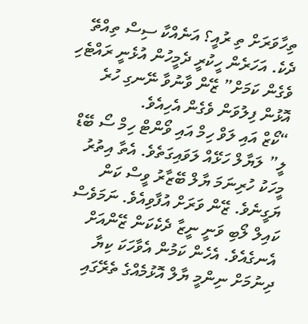ތިހާވަރަށް ތި ރުއީ؟ އަނެއްކާ ސިސް ތިއްތޭ ދެކެ. އަހަރެން ހީކުރީ ދެމީހުން އުޅެނީ ރައްޓެހި ވެގެން ކަމަށް” ޒޭން ވާނުވާ ނޭނގި ހުރެ އޮޅުން ފިލުވަން ވެގެން އެހިއެވެ.
“ކޯޒް އައި ލަވް ހިމް އައި ވޯންޓް ހިމް ސޯ ބޭޑް ލީ” ލަޔާލް ހަޅޭއް ލަވައިގަތެވެ. އެތާ އިތުރު މީހަކު ހުރިނަމަ ޔާލް ބޭޒާރު ވީސް ކަން ޔަގީނެވެ. ޒޭން ވަރަށް އުފާވިއެވެ. ނަމަވެސް ކައިލް ލޯބި ވަނީ ނީޒާ ދެކެކަން ޒޭންއަށް އެނގެއެވެ. އެހެން ކަމުން އެވާހަކަ ކިޔާ ދިނުމަށް ނިންމީ ޔާލް އޮޅުމެއްގެ ތެރޭގައި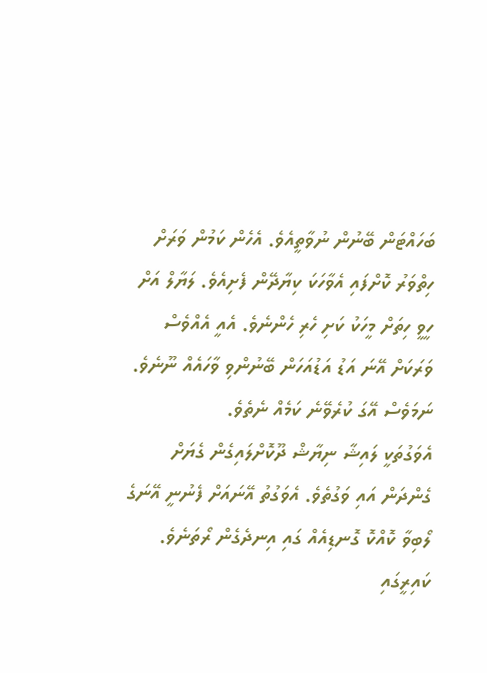ބަހައްޓަން ބޭނުން ނުވާތީއެވެ. އެހެން ކަމުން ވަރަށް ހިތްވަރު ކޮށްފައި އެވާހަކަ ކިޔާދޭން ފެށިއެވެ. ލަޔާލް އަށް ހީވީ ހިތަށް މީހަކު ކަށި ހެރި ހެންނެވެ. އެއީ އެއްވެސް ވަރަކަށް އޭނަ އަޑު އަޑުއަހަން ބޭނުންވި ވާހައެއް ނޫނެވެ. ނަމަވެސް އޭގަ ކުރެވޭނެ ކަމެއް ނެތެވެ.
އެވަގުތަކީ ލައިޝާ ނިޔާޝް ދޫކޮށްލައިގެން ގެޔަށް ގެންދަން އައި ވަގުތެވެ. އެވަގުތު އޭނައަށް ފެނުނީ އޭނަގެ ލޯބިވާ ކޮއްކޮ ގޮނޑިއެއް ގައި އިނދެގެން ރޯތަނެވެ. ކައިރީގައި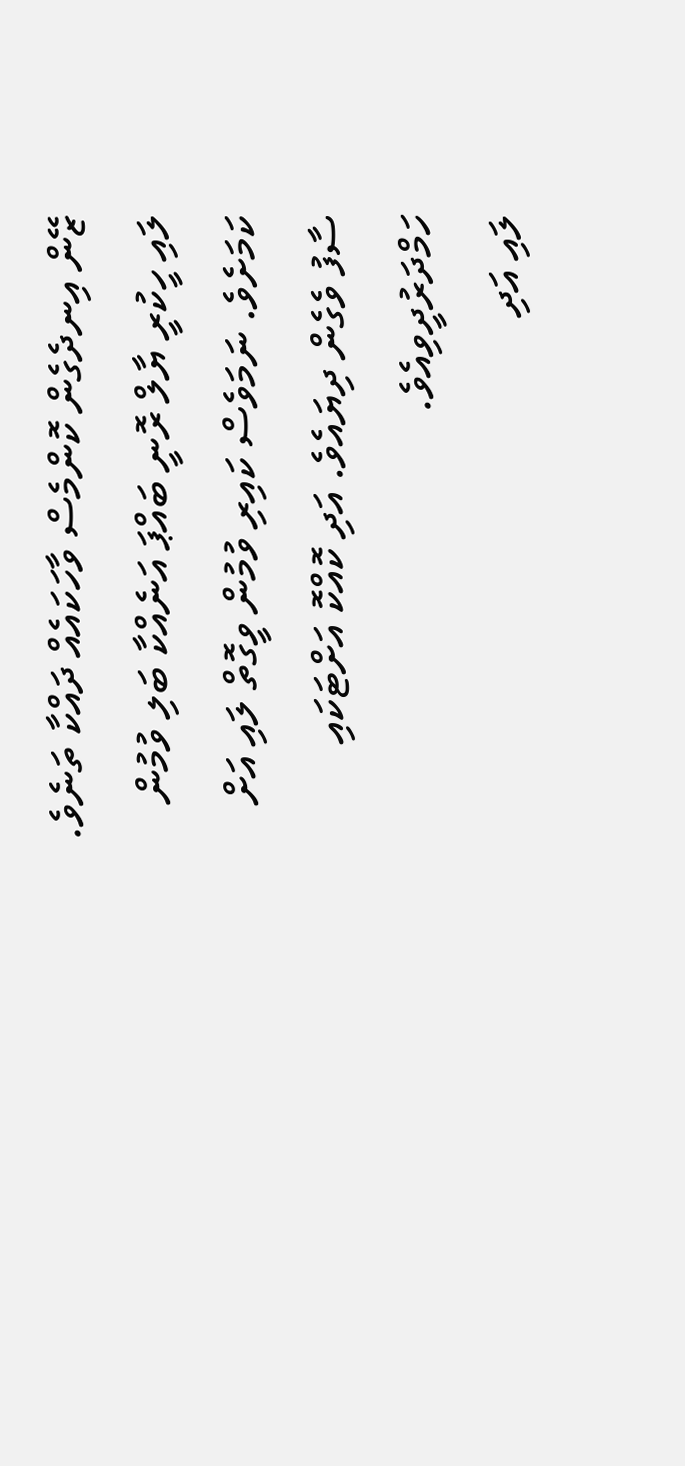ޒޭން އިނދެގެން ކޮންމެސް ވާހަކައެއް ދައްކާ ތަނެވެ. ލައި ހީކުރީ ޔާލް ރޮނީ ބައްޕަ އަނެއްކާ ބަލި ވުމުން ކަމަށެވެ. ނަމަވެސް ކައިރި ވުމުން ވީގޮތް ލައި އަށް ސާފު ވެގެން ދިޔައެވެ. އަދި ކޮއްކޮ އަށްޓަކައި ހަމްދަރުދީވިއެވެ.
ލައި އަދި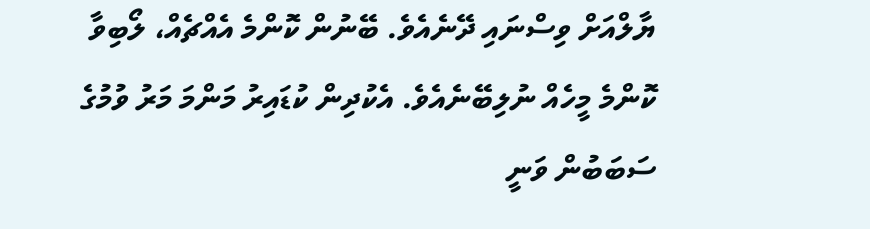ޔާލްއަށް ވިސްނައި ދޭނެއެވެ. ބޭނުން ކޮންމެ އެއްޗެއް، ލޯބިވާ ކޮންމެ މީހެއް ނުލިބޭނެއެވެ. އެކުދިން ކުޑައިރު މަންމަ މަރު ވުމުގެ ސަބަބުން ވަނީ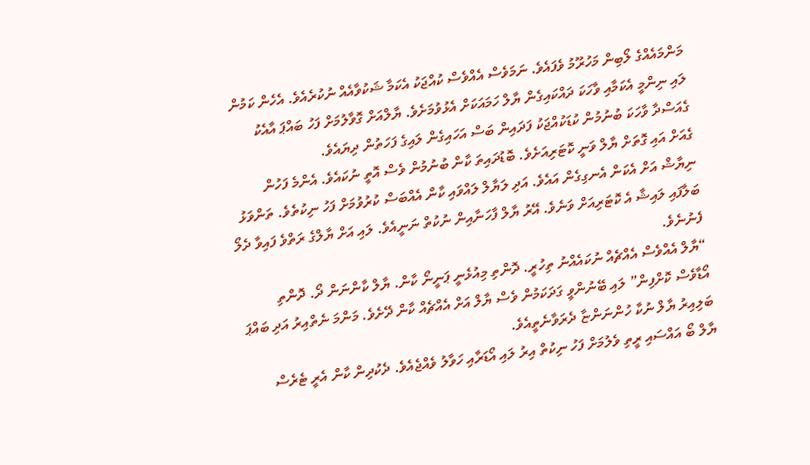މަންމައެއްގެ ލޯބިން މަހުރޫމު ވެފައެވެ. ނަމަވެސް އެއްވެސް ކުއްޖަކު އެކަމާ ޝަކުވާއެއް ނުކުރެއެވެ. އެހެން ކަމުން ލައި ނިންމީ އެކަމާއި ވާހަކަ ދައްކައިގެން ޔާލް ހަމައަކަށް އެޅުވުމަށެވެ. ޔާލްއަށް ގޮވާލުމަށް ފަހު ބައްޕަ އާއެކު ގެއަސްދާ ވާހަކަ ބުނުމުން ކުޑަކުއްޖަކު ފަދައިން ބަސް އަހައިގެން ލައިގެ ފަހަތުން ދިޔައެވެ.
ގެއަށް އައި ގޮތަށް ޔާލް ވަނީ ކޮޓަރިއަށެވެ. ބޮޑުދައިތަ ކާން ބުނުމުން ވެސް އޮތީ ނުކައެވެ. އެންމެ ފަހުން ނިޔާޝް އަށް އެކަން އެނގިގެން އައެވެ. އަދި ލަޔާލް ލައްވައި ކާން އެއްބަސް ކުރުވުމަށް ފަހު ނިކުތެވެ. ތަންވަޅު ބަލާފައި ލައިޝާ އެ ކޮޓަރިއަށް ވަނެވެ. އޭރު ޔާލް ފާހަނާއިން ނުކުތް ނަނީއެވެ. ލައި އަށް ޔާލްގެ ރަތްވެ ފައިވާ ދެލޯ ފެނުނެވެ.
“ޔާލް އެއްވެސް އެއްޗެއް ނުކައެއްނު ތިހުރީ. ދޮންތި މިއުޅެނީ ޕަނީނޯ ކާން. ޔާލް ކާންނަން ދޯ. ދޮންތި އޯޑާވެސް ކޮށްފިން” ލައި ބޭނުންވީ ގަދަކަމުން ވެސް ޔާލް އަށް އެއްޗެއް ކާން ދޭށެވެ. މަންމަ ނެތްއިރު އަދި ބައްޕަ ބަލިއިރު ޔާލް ނުކާ ހުންނަންޏާ ދެރަވާނެތީއެވެ.
ޔާލް ބޯ އައްސައި ރީތި ވެލުމަށް ފަހު ނިކުތް އިރު ލައި އޯޑަރާއި ހަވާލު ވެއްޖެއެވެ. ދެކުދިން ކާން އެރީ ޓެރެސް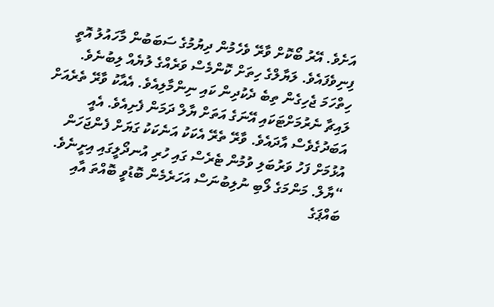އަށެވެ. އޭރު ބޯކޮށް ވާރޭ ވެހެމުން ދިޔުމުގެ ސަބަބުން މާހައުލު އޮތީ ފިނިވެފައެވެ. ލަޔާލްގެ ހިތަށް ކޮންމެސް ވަރެއްގެ ލުޔެއް ލިބުނެވެ. ހިތްހަމަ ޖެހިގެން ތިބެ ދެކުދިން ކައި ނިންމާލިއެވެ. އެއާކު ވާރޭ ތެރެއަށް ލައިޗާ ނެރުމަށްޓަކައި އޭނަގެ އަތަށް ޔާލް ދަމަން ފެށިއެވެ. އެއީ އަބަދުގެވެސް އާދައެވެ. ވާރޭ ތެރޭ އެކަކު އަނެކަކު ގަޔަށް ފެންޖަހަން އުޅުމަށް ފަހު ވަރުބަލި ވުމުން ޓެރެސް ގައި ހުރި އުނދޯލީގައި އިށީނެވެ.
“ޔާލް. މަންމަގެ ލޯބި ނުލިބުނަސް އަހަރެމެން ބޮޑުވީ ބޮއްތަ އާއި ބައްޕަގެ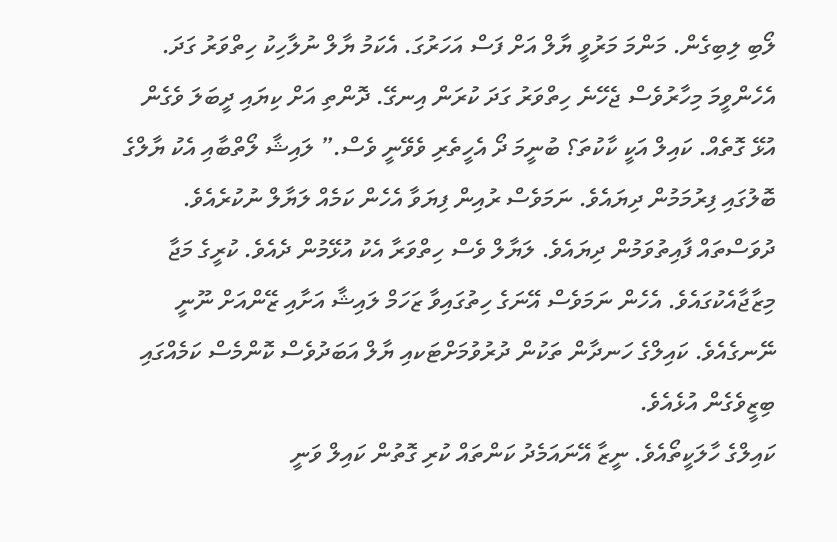ލޯބި ލިބިގެން. މަންމަ މަރުވީ ޔާލް އަށް ފަސް އަހަރުގަ. އެކަމު ޔާލް ނުލާހިކު ހިތްވަރު ގަދަ. އެހެންވީމަ މިހާރުވެސް ޖެހޭނެ ހިތްވަރު ގަދަ ކުރަން އިނގޭ. ދޮންތި އަށް ކިޔައި ދީބަލަ ވެގެން އުޅޭ ގޮތެއް. ކައިލް އަކީ ކާކުތަ؟ ބުނީމަ ދޯ އެހީތެރި ވެވޭނީ ވެސް.” ލައިޝާ ލޯތްބާއި އެކު ޔާލްގެ ބޮލުގައި ފިރުމަމުން ދިޔައެވެ. ނަމަވެސް ރުއިން ފިޔަވާ އެހެން ކަމެއް ލަޔާލް ނުކުރެއެވެ.
ދުވަސްތައް ފާއިތުވަމުން ދިޔައެވެ. ލަޔާލް ވެސް ހިތްވަރާ އެކު އުޅޭމުން ދެއެވެ. ކުރީގެ މަޖާ މިޒާޖާއެކުގައެވެ. އެހެން ނަމަވެސް އޭނަގެ ހިތުގައިވާ ޒަހަމް ލައިޝާ އަށާއި ޒޭންއަށް ނޫނީ ނޭނގެއެވެ. ކައިލްގެ ހަނދާން ތަކުން ދުރުވުމަށްޓަކއި ޔާލް އަބަދުވެސް ކޮންމެސް ކަމެއްގައި ބިޒީވެގެން އުޅެއެވެ.
ކައިލްގެ ހާލަކީތޯއެވެ. ނީޒާ އޭނައަމެދު ކަންތައް ކުރި ގޮތުން ކައިލް ވަނީ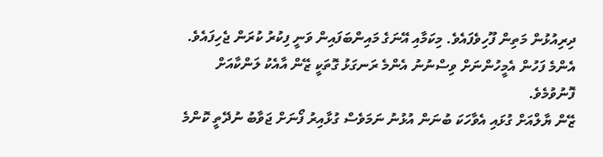ދިރިއުޅުން މަތިން ފޫހިވެފައެވެ. މިކަމާއި އޭނަގެ މައިންބަފައިން ވަނީ ފިކުރު ކުރަން ޖެހިފައެވެ. އެންމެ ފަހުން އެމީހުންނަށް ވިސްނުނު އެންމެ ރަނގަޅު ގޮތަކީ ޒޭން އާއެކު ލަންކާއަށް ފޮނުވުމެވެ.
ޒޭން ޔާލްއަށް ގުޅައި އެވާހަކަ ބުނަން އުޅުނު ނަމަވެސް ގުޅާއިރު ފޯނަށް ޖަވާބު ނުދޭތީ ކޮންމެ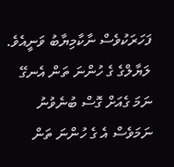ފަހަރަކުވެސް ނާކާމިޔާބު ވަނީއެވެ. ލަޔާލްގެ ގެ ހުންނަ ތަން އެނގޭ ނަމަ ގެއަށް ގޮސް ބުނެވުނު ނަމަވެސް އެ ގެ ހުންނަ ތަން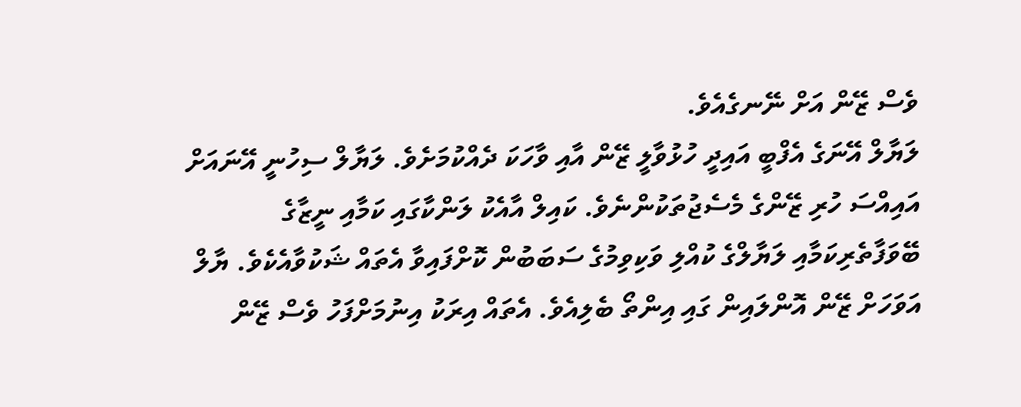ވެސް ޒޭން އަށް ނޭނގެއެވެ.
ލަޔާލް އޭނަގެ އެފްބީ އައިދީ ހުޅުވާލީ ޒޭން އާއި ވާހަކަ ދެއްކުމަށެވެ. ލަޔާލް ސިހުނީ އޭނައަށް އައިއްސަ ހުރި ޒޭންގެ މެސެޖުތަކުންނެވެ. ކައިލް އާއެކު ލަންކާގައި ކަމާއި ނީޒާގެ ބޭވަފާތެރިކަމާއި ލަޔާލްގެ ކުއްލި ވަކިވިމުގެ ސަބަބުން ކޮށްފައިވާ އެތައް ޝަކުވާއެކެވެ. ޔާލް އަވަހަށް ޒޭން އޮންލައިން ގައި އިންތޯ ބެލިއެވެ. އެތައް އިރަކު އިނުމަށްފަހު ވެސް ޒޭން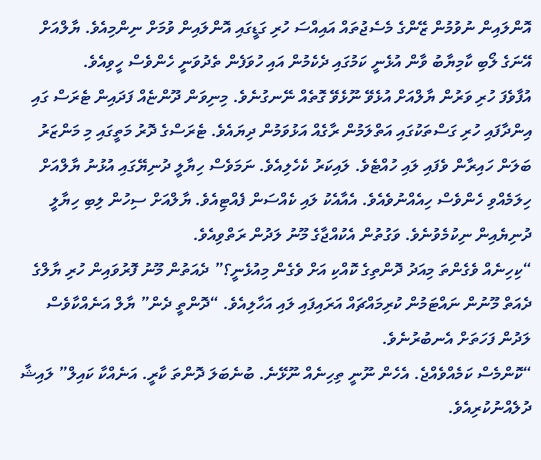އޮންލައިން ނުވުމުން ޒޭންގެ މެސެޖުތައް އައިއްސަ ހުރި ގަޑީގައި އޮންލައިން ވުމަށް ނިންމިއެވެ. ޔާލްއަށް އޭނަގެ ލޯބި ކާމިޔާބު ވާން އުޅެނީ ކަމުގައި ދެކެމުން އައި ހުވަފެން ތެދުވަނީ ހެންވެސް ހީވިއެވެ.
އުފާވެފަ ހުރި ވަރުން ޔާލްއަށް އުޅެވޭ ނޫޅެވޭ ގޮތެއް ނޭނގުނެވެ. މިނިވަން ދޫންޏެއް ފަދައިން ޓެރަސް ގައި އިންދާފައި ހުރި ގަސްތަކުގައި އަތްލަމުން ރާގެއް އަޅުވަމުން ދިޔައެވެ. ޓެރަސްގެ ދޮރު މަތީގައި މި މަންޒަރު ބަލަން ހައިރާން ވެފައި ލައި ހުއްޓެވެ. ލައިކަރު ކެހެލިއެވެ. ނަމަވެސް ހިޔާލީ ދުނިޔޭގައި އުޅުނު ޔާލްއަށް ހިލަމެއްވި ހެންވެސް ހިއެއްނުވެއެވެ. އެއާއެކު ލައި ކެއްސަން ފެއްޓިއެވެ. ޔާލްއަށް ސިހުން ލިބި ހިޔާލީ ދުނިޔެއިން ނިކުމެވުނެވެ. ވަގުތުން އެކުއްޖާގެ މޫނު ލަދުން ރަތްވިއެވެ.
“ކިހިނެއް ވެގެންތަ މިއަދު ދޮންތިގެ ކޮއްކި އަށް ވެގެން މިއުޅެނީ؟” ދެއަތުން މޫނު ފޮރުވައިން ހުރި ޔާލްގެ ދެއަތް މޫނުން ނައްޓަމުން ކުރިމައްޗައް އަރައިފައި ލައި އަހާލިއެވެ. “ދޮންތީ ދެން” ޔާލް އަނެއްކާވެސް ލަދުން ފަހަތަށް އެނބުރުނެވެ.
“ކޮންމެސް ކަމެއްވެއްޖެ. އެހެން ނޫނީ ތިހިނެއް ނޫޅޭނެ. ބުނެބަލަ ދޮންތަ ކާރީ. އަނެއްކާ ކައިލް” ލައިޝާ ދުލެއްނުކުރިއެވެ.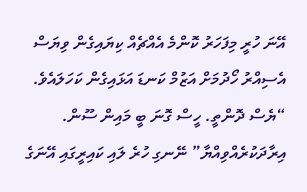އޭނަ ހުރީ މިފަހަރު ކޮންމެ އެއްޗެއް ކިޔައިގެން ވިޔަސް އެސިއްރު ހޯދުމަށް އަޒުމް ކަނޑަ އަޅައިގެން ކަހަލައެވެ.
“ޔެސް ދޮންތީ. ހީސް ގޮނަ ބީ މައިން ސޫން. އިރާދަކުރެއްވިއްޔާ” ނޭނގި ހުރެ ލައި ކައިރީގައި އޭނަގެ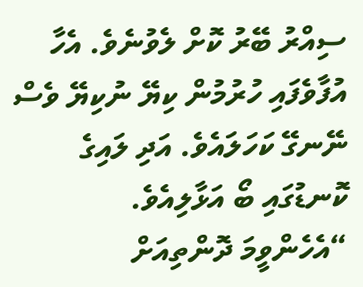ސިއްރު ބޭރު ކޮށް ލެވުނެވެ. އެހާ އުފާވެފައި ހުރުމުން ކިޔޭ ނުކިޔޭ ވެސް ނޭނގޭ ކަހަލައެވެ. އަދި ލައިގެ ކޮނޑުގައި ބޯ އަޅާލިއެވެ.
“އެހެންވީމަ ދޮންތިއަށް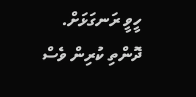ހީވީ ރަނގަޅަށް. ދޮންތި ކުރިން ވެސް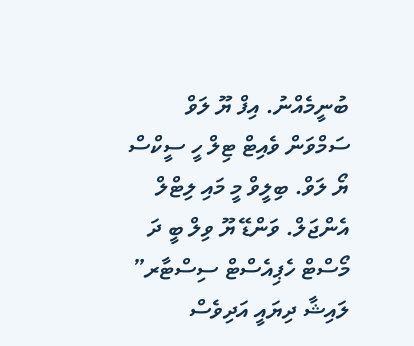ބުނީމެއްނު. އިފް ޔޫ ލަވް ސަމްވަން ވެއިޓް ޓިލް ހީ ސީކްސް ޔޯ ލަވް. ބިލީވް މީ މައި ލިޓްލް އެންޖަލް. ވަންޑޭ ޔޫ ވިލް ބީ ދަ މޯސްޓް ހެޕިއެސްޓް ސިސްޓާރ” ލައިޝާ ދިޔައީ އަދިވެސް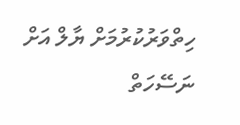ހިތްވަރުކުރުމަށް ޔާލް އަށް ނަސޭހަތް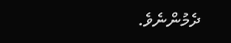ދެމުންނެވެ.